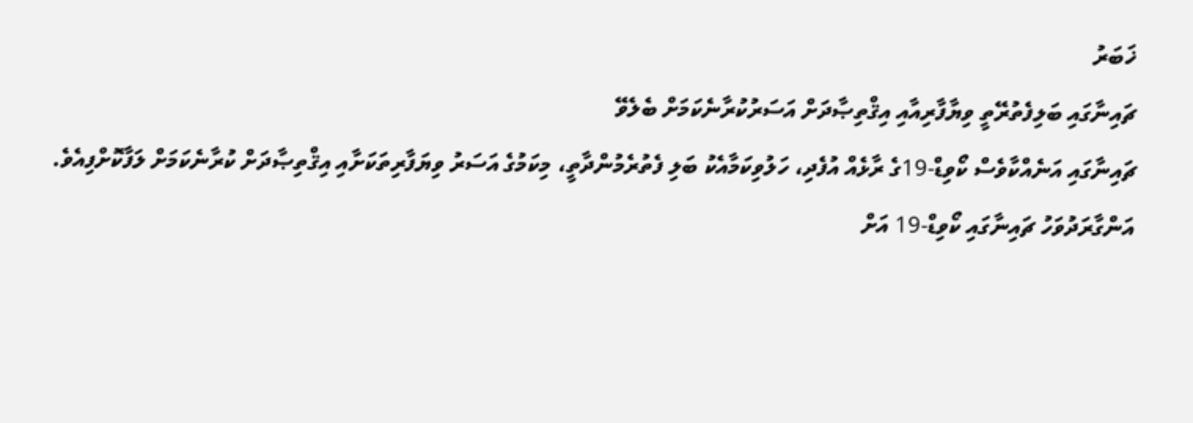ޚަބަރު
ޗައިނާގައި ބަލިފެތުރޭތީ ވިޔާފާރިއާއި އިޤްތިޞާދަށް އަސަރުކުރާނެކަމަށް ބެލެވޭ
ޗައިނާގައި އަނެއްކާވެސް ކޯވިޑް-19ގެ ރާޅެއް އުފެދި، ހަލުވިކަމާއެކު ބަލި ފެތުރެމުންދާތީ، މިކަމުގެ އަސަރު ވިޔަފާރިތަކަށާއި އިޤްތިޞާދަށް ކުރާނެކަމަށް ލަފާކޮށްފިއެވެ.
އަންގާރަދުވަހު ޗައިނާގައި ކޯވިޑް-19 އަށް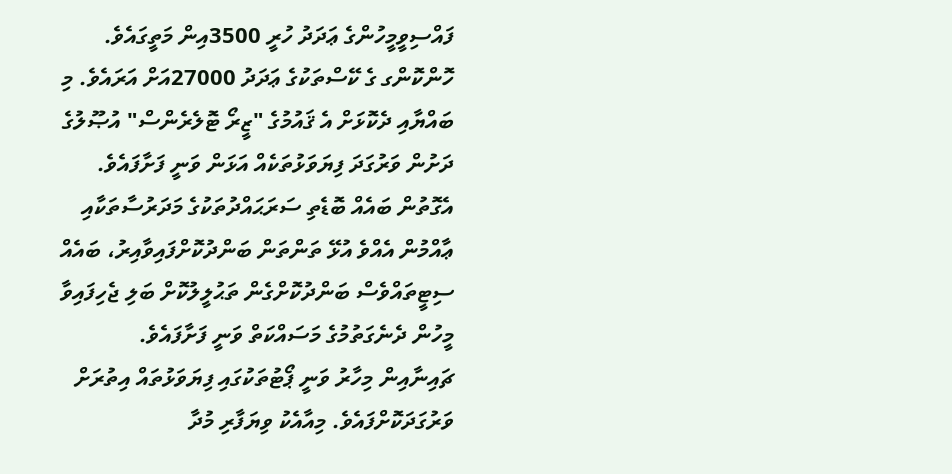ފައްސިވީމީހުންގެ ޢަދަދު ހުރީ 3500އިން މަތީގައެވެ. ހޮންކޮންގ ގެ ކޭސްތަކުގެ ޢަދަދު 27000އަށް އަރައެވެ. މި ބައްޔާއި ދެކޮޅަށް އެ ޤައުމުގެ "ޒީރޯ ޓޮލެރެންސް" އުޞޫލުގެ ދަށުން ވަރުގަދަ ފިޔަވަޅުތަކެއް އަޅަން ވަނީ ފަށާފައެވެ. އެގޮތުން ބައެއް ބޮޑެތި ސަރަޙައްދުތަކުގެ މަދަރުސާތަކާއި ޢާއްމުން އެއްވެ އުޅޭ ތަންތަން ބަންދުކޮށްފައިވާއިރު، ބައެއް ސިޓީތައްވެސް ބަންދުކޮށްގެން ތަޙުލީލުކޮށް ބަލި ޖެހިފައިވާ މީހުން ދެނެގަތުމުގެ މަސައްކަތް ވަނީ ފަށާފައެވެ.
ޗައިނާއިން މިހާރު ވަނީ ޕޯޓުތަކުގައި ފިޔަވަޅުތައް އިތުރަށް ވަރުގަދަކޮށްފައެވެ. މިއާއެކު ވިޔަފާރި މުދާ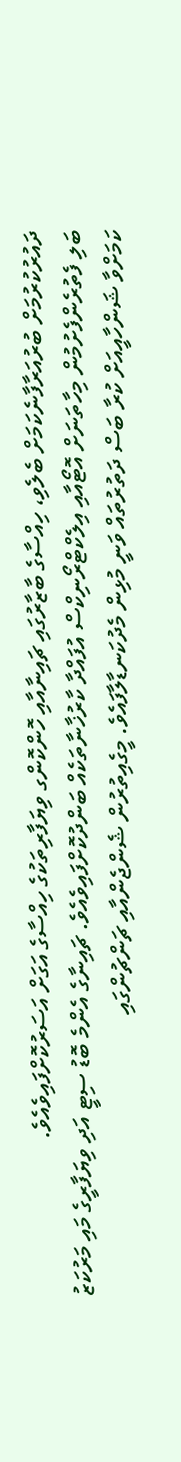ދައުރުކުރުމަށް ބުރުއަރާފާނެކަމަށް ބެލެވި، ހިއްސާގެ ބާޒާރުގައި ޗައިނާއާއި ހޮންކޮންގ ވިޔަފާރިތަކުގެ ހިއްސާގެ އަގަށް އަސަރުކޮށްފައިވެއެވެ.
ބަލި ފެތުރެންފެށުމުން މިހާތަނަށް އޮޓޯއާއި އިލެކްޓްރޯނިކްސް އުފައްދާ ކާރުޚާނާތަކެއް ބަންދުކޮށްފައިވެއެވެ. ޗައިނާގެ އެންމެ ބޮޑު ސިޓީ އަދި ވިޔަފާރީގެ މައި މަރުކަޒު ކަމަށްވާ ޝަންހާއީއަށް ކުރާ ބަސް ދަތުރުތައް ވަނީ މުޅިން މެދުކަނޑާލާފައެވެ. މީގެއިތުރުން ޝެންޖެންއާއި ޗަންޗުންގައި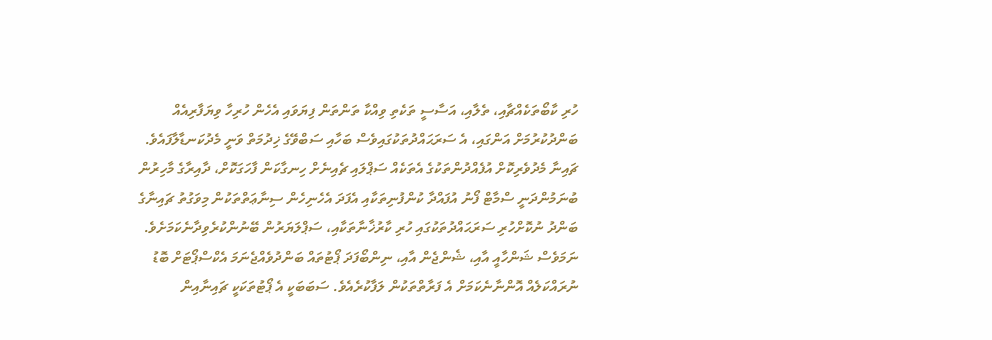ހުރި ކާބޯތަކެއްޗާއި، ތެލާއި، އަސާސީ ތަކެތި ވިއްކާ ތަންތަން ފިޔަވައި އެހެން ހުރިހާ ވިޔަފާރިއެއް ބަންދުކުރުމަށް އަންގައި، އެ ސަރަޙައްދުތަކުގައިވެސް ބަހާއި ސަބްވޭގެ ޚިދުމަތް ވަނީ މެދުކަނޑާލާފައެވެ.
ޗައިނާ މެދުވެރިކޮށް އުފެއްދުންތަކުގެ އެތަކެއް ސަޕްލައި ޗެއިނެށް ހިނގާކަން ފާހަގަކޮށް، ދާއިރާގެ މާހިރުން ބުނަމުންދަނީ ސްމާޓް ފޯނު އުފައްދާ ކުންފުނިތަކާއި އެފަދަ އެހެނިހެން ސިނާޢަތްތަކުން މިވަގުތު ޗައިނާގެ ބަންދު ނުކޮށްހުރި ސަރަޙައްދުތަކުގައި ހުރި ކާރުޚާނާތަކާއި، ސަޕްލަޔަރުން ބޭނުންކުރެވިދާނެކަމަށެވެ. ނަމަވެސް ޝަންހާއީ އާއި، ޝެންޖެން އާއި، ނިންބޯފަދަ ޕޯޓުތައް ބަންދުވެއްޖެނަމަ އެކްސްޕޯޓަށް ބޮޑު ނުރައްކަލެއް އޮންނާނެކަމަށް އެ ފަރާތްތަކުން ލަފާކުރެއެވެ. ސަބަބަކީ އެ ޕޯޓުތަކަކީ ޗައިނާއިން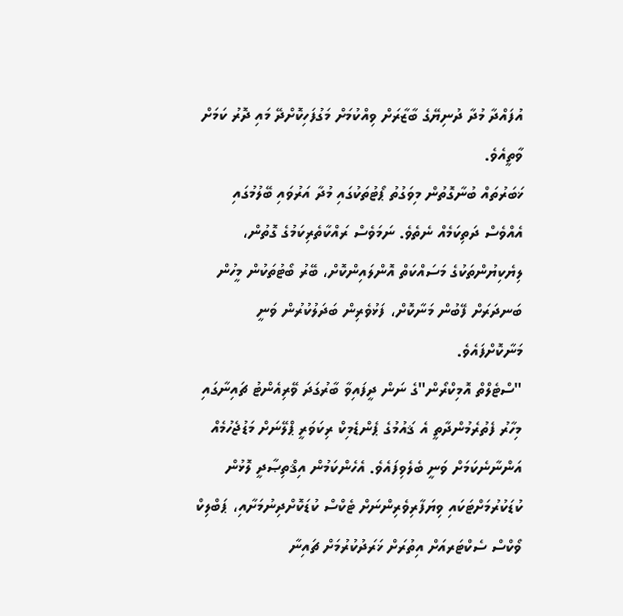އުފައްދާ މުދާ ދުނިޔޭގެ ބާޒާރަށް ވިއްކުމަށް މަގުފަހިކޮށްދޭ މައި ދޮރު ކަމަށް ވާތީއެވެ.
ޚަބަރުތައް ބުނާގޮތުން މިވަގުތު ޕޯޓުތަކުގައި މުދާ އަރުވައި ބޭލުމުގައި އެއްވެސް ދަތިކަމެއް ނެތެވެ. ނަމަވެސް ރައްކާތެރިކަމުގެ ގޮތުން، ލިޔެކިޔުންތަކުގެ މަސައްކަތް އޮންލައިންކޮށް، ބޭރު ބޯޓުތަކުން މީހުން ބަނދަރަށް ފޭބުން މަނާކޮށް، ފަޅުވެރިން ބަދަލުކުރުން ވަނީ މަނާކޮށްފައެވެ.
"ސްޓެލްތް އޮމިކްރޯން"ގެ ނަން ދީފައިވާ ބާރުގަދަ ވޭރިއެންޓު ޗައިނާގައި މިހާރު ފެތުރެމުންދާތީ އެ ޤައުމުގެ ޕެންޑެމިކް ރިކަވަރީ ޕްލޭނަށް މަޑުޖެހުމެއް އަންނާނެކަމަށް ވަނީ ބެލެވިފައެވެ. އެހެންކަމުން އިޤްތިޞާދީ ލޮޅުން ކުޑަކުރުމަށްޓަކައި ވިޔަފާރިވެރިންނަށް ޓެކްސް ކުޑަކޮށްދިނުމަށާއި، ޕަބްލިކް ވޯކްސް ސެކްޓަރއަށް އިތުރަށް ޚަރަދުކުރުމަށް ޗައިނާ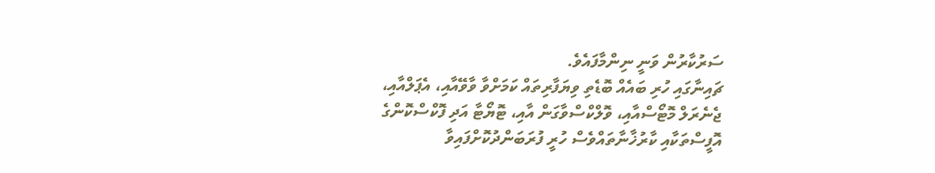ސަރުކާރުން ވަނީ ނިންމާފައެވެ.
ޗައިނާގައި ހުރި ބައެއް ބޮޑެތި ވިޔަފާރިތައް ކަމަށްވާ ވާވޭއާއި، އެޕަލްއާއި، ޖެނެރަލް މޮޓޯސްއާއި، ވޮލްކްސްވާގަން އާއި، ޓޮޔޯޓާ އަދި ފޮކްސްކޮންގެ އޮފީސްތަކާއި ކާރުޚާނާތައްވެސް ހުރީ ފުރަބަންދުކޮށްފައިވާ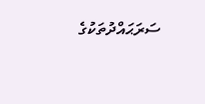ސަރަޙައްދުތަކުގެ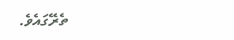ތެރޭގައެވެ.